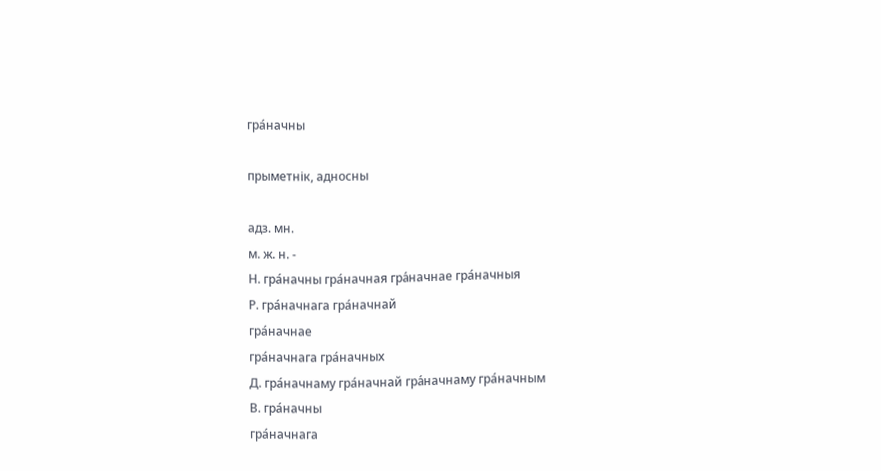гра́начны

прыметнік, адносны

адз. мн.
м. ж. н. -
Н. гра́начны гра́начная гра́начнае гра́начныя
Р. гра́начнага гра́начнай
гра́начнае
гра́начнага гра́начных
Д. гра́начнаму гра́начнай гра́начнаму гра́начным
В. гра́начны
гра́начнага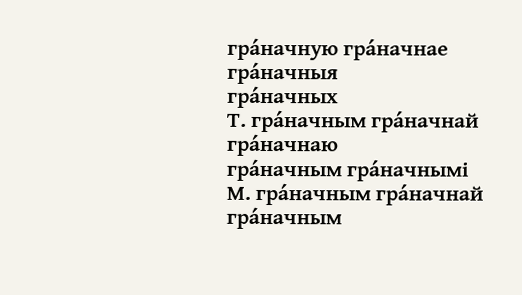гра́начную гра́начнае гра́начныя
гра́начных
Т. гра́начным гра́начнай
гра́начнаю
гра́начным гра́начнымі
М. гра́начным гра́начнай гра́начным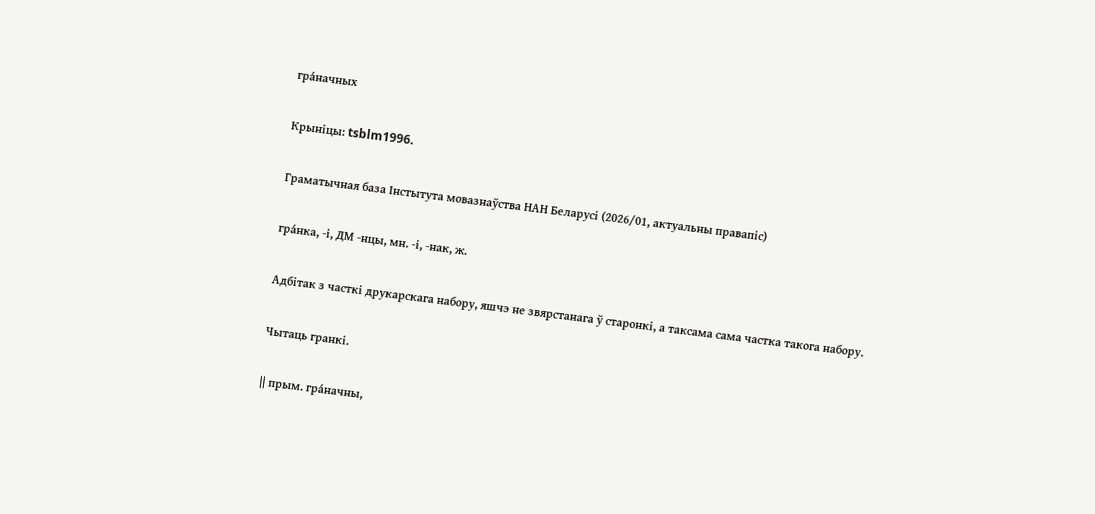гра́начных

Крыніцы: tsblm1996.

Граматычная база Інстытута мовазнаўства НАН Беларусі (2026/01, актуальны правапіс)

гра́нка, -і, ДМ -нцы, мн. -і, -нак, ж.

Адбітак з часткі друкарскага набору, яшчэ не звярстанага ў старонкі, а таксама сама частка такога набору.

Чытаць гранкі.

|| прым. гра́начны,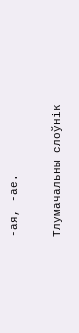-ая, -ае.

Тлумачальны слоўнік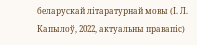беларускай літаратурнай мовы (І. Л. Капылоў, 2022, актуальны правапіс)